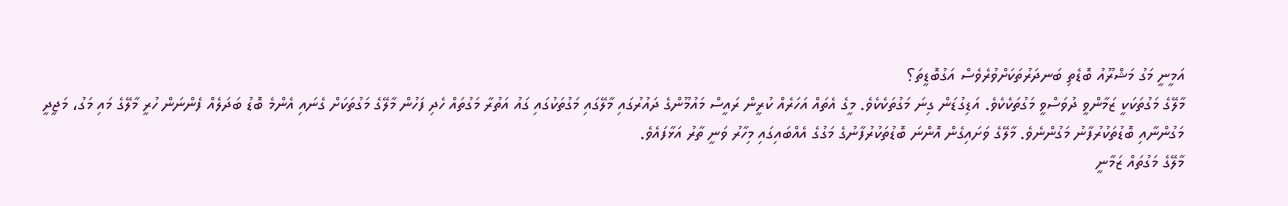އަމީނީ މަގު މަޝްރޫއު ބޮޑެތި ބަނދަރުތަކަށްވުރެވެސް އަގުބޮޑީތަ؟
މާލޭގެ މަގުތަކަކީ ޒަމާންވީ ދުވަސްވީ މަގުތަކެކެވެ. އަޑިގުޑަން ގިނަ މަގުތަކެކެވެ. މީގެ އެތައް އަހަރެއް ކުރީން ރައީސް މައުމޫންގެ ދައުރުގައި މާލޭގައި މަގުތަކުގައި ގައު އަތުރާ މަގުތައް ހެދި ފަހުން މާލޭގެ މަގުތަކަށް ގެނައި އެންމެ ބޮޑު ބަދަލެއް ފެންނަން ހުރީ މާލޭގެ މައި މަގު، މަޖީދީ މަގުންނާއި ބޮޑުތަކުރުފާނު މަގުންނެވެ. މާލޭގެ ވަށައިގެން އޮންނަ ބޮޑުތަކުރުފާނުގެ މަގުގެ އެއްބައިގައި މިހާރު ވަނީ ތާރު އަޅާފައެވެ.
މާލޭގެ މަގުތައް ޒަމާނީ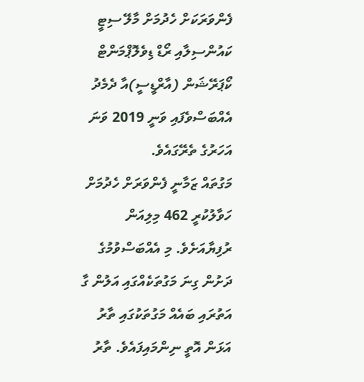ފެންވަރަކަށް ހެދުމަށް މާލޭ ސިޓީ ކައުންސިލާއި ރޯޑް ޑިވެލޮޕްމަންޓް ކޯޕަރޭޝަން (އާރްޑީސީ)އާ ދެމެދު އެއްބަސްވެފައި ވަނީ 2019 ވަނަ އަހަރުގެ ތެރޭގައެވެ.
މަގުތައް ޒަމާނީ ފެންވަރަށް ހެދުމަށް ހަވާލުކުރީ 462 މިލިއަން ރުފިޔާއަށެވެ. މި އެއްބަސްވުމުގެ ދަށުން ގިނަ މަގުތަކެއްގައި އަލުން ގާ އަތުރައި ބައެއް މަގުތަކުގައި ތާރު އަޅަން އޮތީ ނިންމައިފައެވެ. ތާރު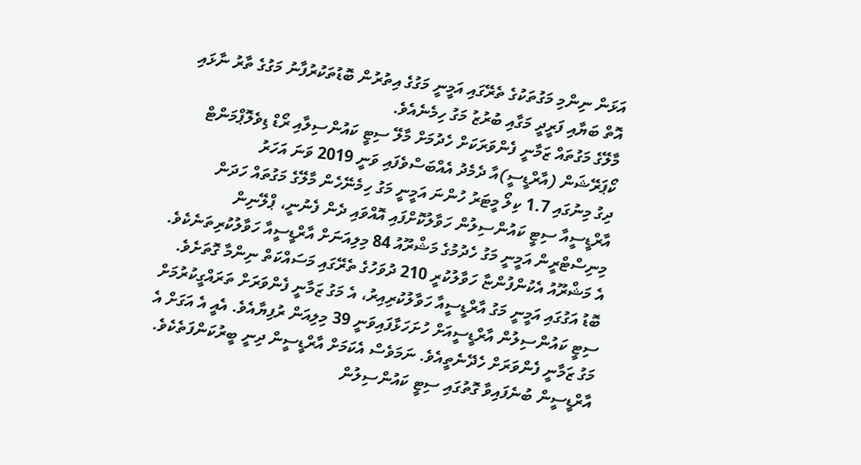އަޅަން ނިންމި މަގުތަކުގެ ތެރޭގައި އަމީނީ މަގުގެ އިތުރުން ބޮޑުތަކުރުފާނު މަގުގެ ތާރު ނާޅައި އޮތް ބަޔާއި ފަރީދީ މަގާއި ބުރުޒު މަގު ހިމެނެއެވެ.
މާލޭގެ މަގުތައް ޒަމާނީ ފެންވަރަކަށް ހެދުމަށް މާލޭ ސިޓީ ކައުންސިލާއި ރޯޑް ޑިވެލޮޕްމަންޓް ކޯޕަރޭޝަން (އާރްޑީސީ)އާ ދެމެދު އެއްބަސްވެފައި ވަނީ 2019 ވަނަ އަހަރު
ދިގު މިނުގައި 1.7 ކިލޯ މީޓަރު ހުންނަ އަމީނީ މަގު ހިމެނޭހެން މާލޭގެ މަގުތައް ހަދަން އާރްޑީސީއާ ސިޓީ ކައުންސިލުން ހަވާލުކޮށްފައި އޮއްވައި ދެން ފެނުނީ، ޕްލޭނިން މިނިސްޓްރީން އަމީނީ މަގު ހެދުމުގެ މަޝްރޫއު 84 މިލިއަނަށް އާރްޑީސީއާ ހަވާލުކުރިތަނެކެވެ.
އެ މަޝްރޫއު އެކުންފުންޏާ ހަވާލުކުރީ 210 ދުވަހުގެ ތެރޭގައި މަސައްކަތް ނިންމާ ގޮތަށެވެ. ބޮޑު އަގުގައި އަމީނީ މަގު އާރްޑީސީއާ ހަވާލުކުރިއިރު، އެ މަގު ޒަމާނީ ފެންވަރަށް ތަރައްގީކުރުމަށް ސިޓީ ކައުންސިލުން އާރްޑީސީއަށް ހުށަހަޅާފައިވަނީ 39 މިލިއަން ރުފިޔާއެވެ. އެއީ އެ އަގަށް އެ މަގު ޒަމާނީ ފެންވަރަށް ހެދޭނެތީއެވެ. ނަމަވެސް އެކަމަށް އާރްޑީސީން ދިނީ ބީރުކަންފަތެކެވެ. އާރްޑީސީން ބުނެފައިވާ ގޮތުގައި ސިޓީ ކައުންސިލުން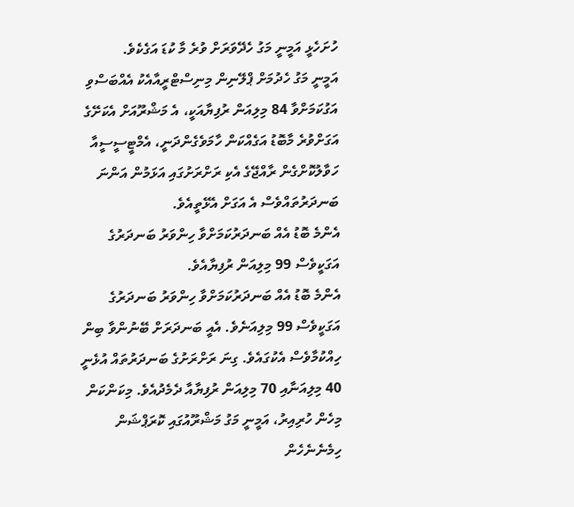ހުށަހެޅީ އަމީނީ މަގު ހެދޭވަރަށް ވުރެ މާ ކުޑަ އަގެކެވެ.
އަމީނީ މަގު ހެދުމަށް ޕްލޭނިން މިނިސްޓްރީއާއެކު އެއްބަސްވި އަގުކަމަށްވާ 84 މިލިއަން ރުފިޔާއަކީ، އެ މަޝްރޫއަށް އެކަށޭގެ އަގަށްވުރެ މާބޮޑު އަގެއްކަން ހާމަވެގެންދަނީ، އެމްޓީސީސީއާ ހަވާލުކޮށްގެން ރާއްޖޭގެ އެކި ރަށްރަށުގައި އަޅަމުން އަންނަ ބަނދަރުތައްވެސް އެ އަގަށް އެޅޭތީއެވެ.
އެންމެ ބޮޑު އެއް ބަނދަރުކަމަށްވާ ހިންވަރު ބަނދަރުގެ އަގަކީވެސް 99 މިލިއަން ރުފިޔާއެވެ.
އެންމެ ބޮޑު އެއް ބަނދަރުކަމަށްވާ ހިންވަރު ބަނދަރުގެ އަގަކީވެސް 99 މިލިއަނެވެ. އެއީ ބަނދަރަށް ބޭނުންވާ ބިން ހިއްކުމާވެސް އެކުގައެވެ. ގިނަ ރަށްރަށުގެ ބަނދަރުތައް އުޅެނީ 40 މިލިއަނާއި 70 މިލިއަން ރުފިޔާއާ ދެމެދުއެވެ. މިކަންކަން މިހެން ހުރިއިރު، އަމީނީ މަގު މަޝްރޫއުގައި ކޮރަޕްޝަން ހިމެނެނެހެން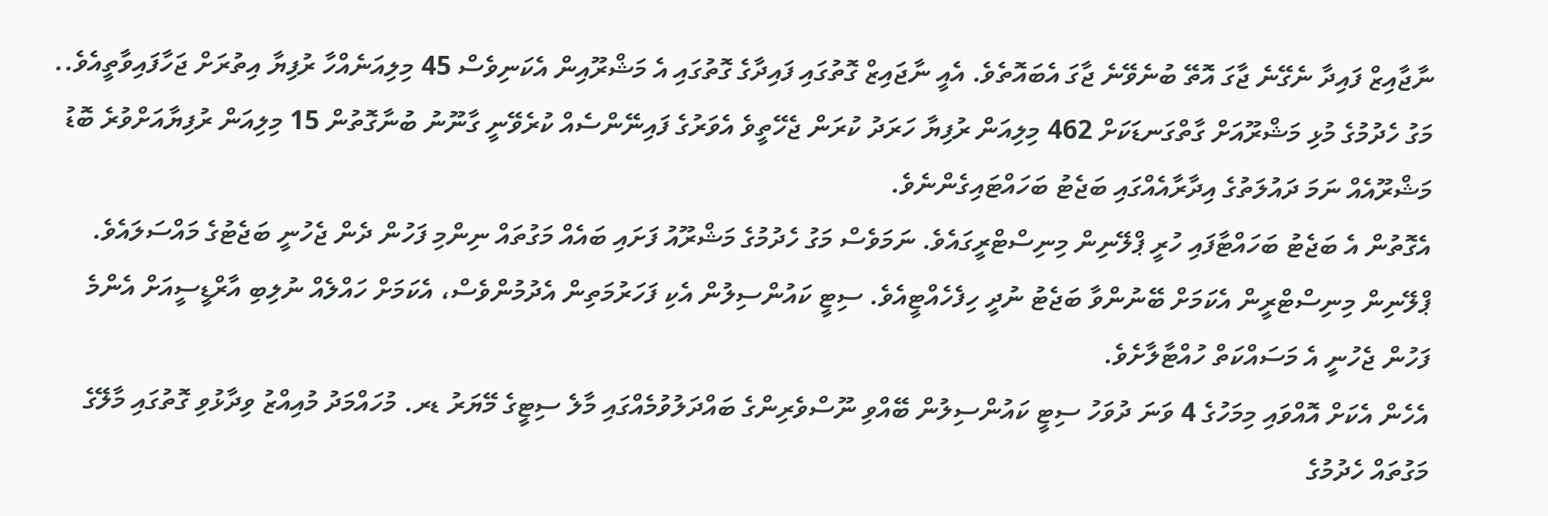ނާޖާއިޒް ފައިދާ ނެގޭނެ ޖާގަ އޮތޭ ބުނެވޭނެ ޖާގަ އެބައޮތެވެ. އެއީ ނާޖައިޒް ގޮތުގައި ފައިދާގެ ގޮތުގައި އެ މަޝްރޫއިން އެކަނިވެސް 45 މިލިއަނެއްހާ ރުފިޔާ އިތުރަށް ޖަހާފައިވާތީއެވެ..
މަގު ހެދުމުގެ މުޅި މަޝްރޫއަށް ގާތްގަނޑަކަށް 462 މިލިއަން ރުފިޔާ ހަރަދު ކުރަން ޖެހޭތީވެ އެވަރުގެ ފައިނޭންސެއް ކުރެވޭނީ ގާނޫނު ބުނާގޮތުން 15 މިލިއަން ރުފިޔާއަށްވުރެ ބޮޑު މަޝްރޫއެއް ނަމަ ދައުލަތުގެ އިދާރާއެއްގައި ބަޖެޓު ބަހައްޓައިގެންނެވެ.
އެގޮތުން އެ ބަޖެޓު ބަހައްޓާފައި ހުރީ ޕްލޭނިން މިނިސްޓްރީގައެވެ. ނަމަވެސް މަގު ހެދުމުގެ މަޝްރޫއު ފަށައި ބައެއް މަގުތައް ނިންމި ފަހުން ދެން ޖެހުނީ ބަޖެޓުގެ މައްސަލައެވެ. ޕްލޭނިން މިނިސްޓްރީން އެކަމަށް ބޭނުންވާ ބަޖެޓު ނުދީ ހިފެހެއްޓީއެވެ. ސިޓީ ކައުންސިލުން އެކި ފަހަރުމަތިން އެދުމުންވެސް، އެކަމަށް ހައްލެއް ނުލިބި އާރްޑީސީއަށް އެންމެ ފަހުން ޖެހުނީ އެ މަސައްކަތް ހުއްޓާލާށެވެ.
އެހެން އެކަށް އޮއްވައި މިމަހުގެ 4 ވަނަ ދުވަހު ސިޓީ ކައުންސިލުން ބޭއްވި ނޫސްވެރިންގެ ބައްދަލުވުމެއްގައި މާލެ ސިޓީގެ މޭޔަރު ޑރ. މުހައްމަދު މުއިއްޒު ވިދާޅުވި ގޮތުގައި މާލޭގެ މަގުތައް ހެދުމުގެ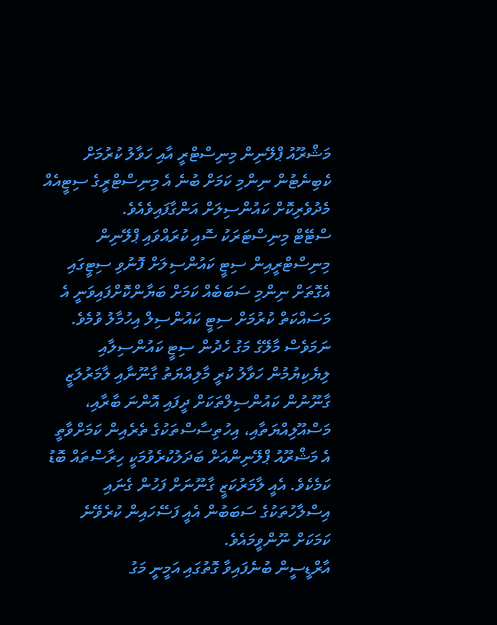މަޝްރޫއު ޕްލޭނިން މިނިސްޓްރީ އާއި ހަވާލު ކުރުމަށް ކެބިނެޓުން ނިންމި ކަމަށް ބުނެ އެ މިނިސްޓްރީގެ ސިޓީއެއް މެދުވެރިކޮށް ކައުންސިލަށް އަންގާފައިވެއެވެ.
ސްޓޭޓް މިނިސްޓަރަކު ސޮއި ކުރައްވައި ޕްލޭނިން މިނިސްޓްރީއިން ސިޓީ ކައުންސިލަށް ފޮނުވި ސިޓީގައި އެގޮތަށް ނިންމި ސަބަބެއް ކަމަށް ބަޔާންކޮށްފައިވަނީ އެ މަސައްކަތް ކުރުމަށް ސިޓީ ކައުންސިލް އިހުމާލު ވުމެވެ. ނަމަވެސް މާލޭގެ މަގު ހެދުން ސިޓީ ކައުންސިލާއި ލިޔެކިޔުމުން ހަވާލު ކުރީ މާލިއްޔަތު ގާނޫނާއި ލާމަރުލަޒީ ގާނޫނުން ކައުންސިލްތަކަށް ދީފައި އޮންނަ ބާރާއި، މަސްއޫލިއްޔަތާއި، އިހުތިސާސްތަކުގެ ތެރެއިން ކަމަށްވާތީ އެ މަޝްރޫއު ޕްލޭނިންއަށް ބަދަލުކުރެވުމަކީ ހިރާސްތައް ބޮޑު ކަމެކެވެ. އެއީ ލާމަރުކަޒީ ގާނޫނަށް ފަހުން ގެނައި އިސްލާހުތަކުގެ ސަބަބުން އެއީ ފަސޭހައިން ކުރެވޭނެ ކަމަކަށް ނޫންވީމައެވެ.
އާރްޑީސީން ބުނެފައިވާ ގޮތުގައި އަމީނީ މަގު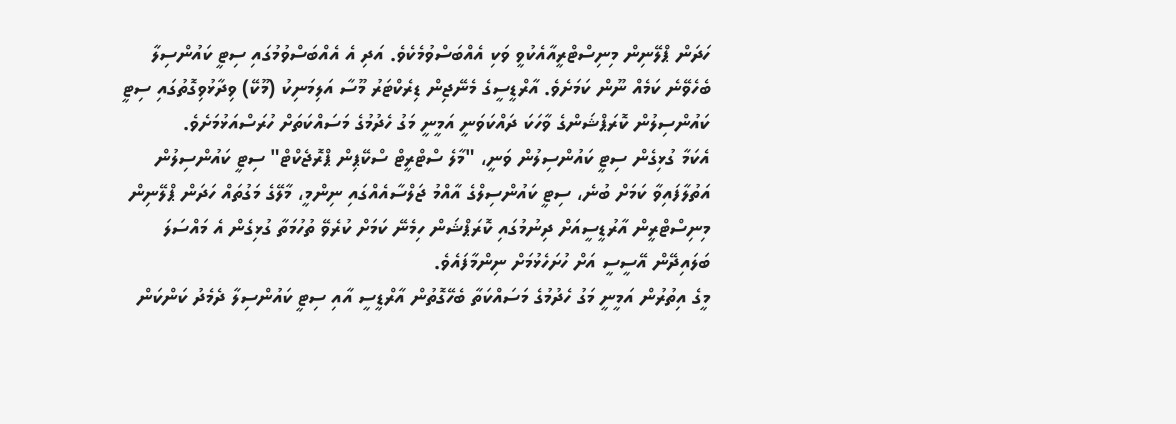ހަދަން ޕްލޭނިން މިނިސްޓްރީއާއެކުވީ ވަކި އެއްބަސްވުމެކެވެ. އަދި އެ އެއްބަސްވުމުގައި ސިޓީ ކައުންސިލާ ބެހެވޭނެ ކަމެއް ނޫން ކަމަށެވެ. އާރްޑީސީގެ މެނޭޖިން ޑިރެކްޓަރު މޫސާ އަލިމަނިކު (މޫކޭ) ވިދާޅުވިގޮތުގައި ސިޓީ ކައުންސިލުން ކޮރަޕްޝަންގެ ވާހަކަ ދައްކަވަނީ އަމީނީ މަގު ހެދުމުގެ މަސައްކަތަށް ހުރަސްއަޅުމަށެވެ.
އެކަމާ ގުޅިގެން ސިޓީ ކައުންސިލުން ވަނީ، "މާލެ ސްޓްރީޓް ސްކޭޕިން ޕްރޮޖެކްޓް" ސިޓީ ކައުންސިލުން އަތުލާފައިވާ ކަމަށް ބުނެ، ސިޓީ ކައުންސިލްގެ އާއްމު ޖަލްސާއެއްގައި ނިންމީ، މާލޭގެ މަގުތައް ހަދަން ޕްލޭނިން މިނިސްޓްރީން އާރުޑީސީއަށް ދިނުމުގައި ކޮރަޕްޝަން ހިމެނޭ ކަމަށް ކުރެވޭ ތުހުމަތާ ގުޅިގެން އެ މައްސަލަ ބަލައިދޭން އޭސީސީ އަށް ހުށަހެޅުމަށް ނިންމާފައެވެ.
މީގެ އިތުރުން އަމީނީ މަގު ހެދުމުގެ މަސައްކަތާ ބެހޭގޮތުން އާރްޑީސީ އާއި ސިޓީ ކައުންސިލާ ދެމެދު ކަންކަން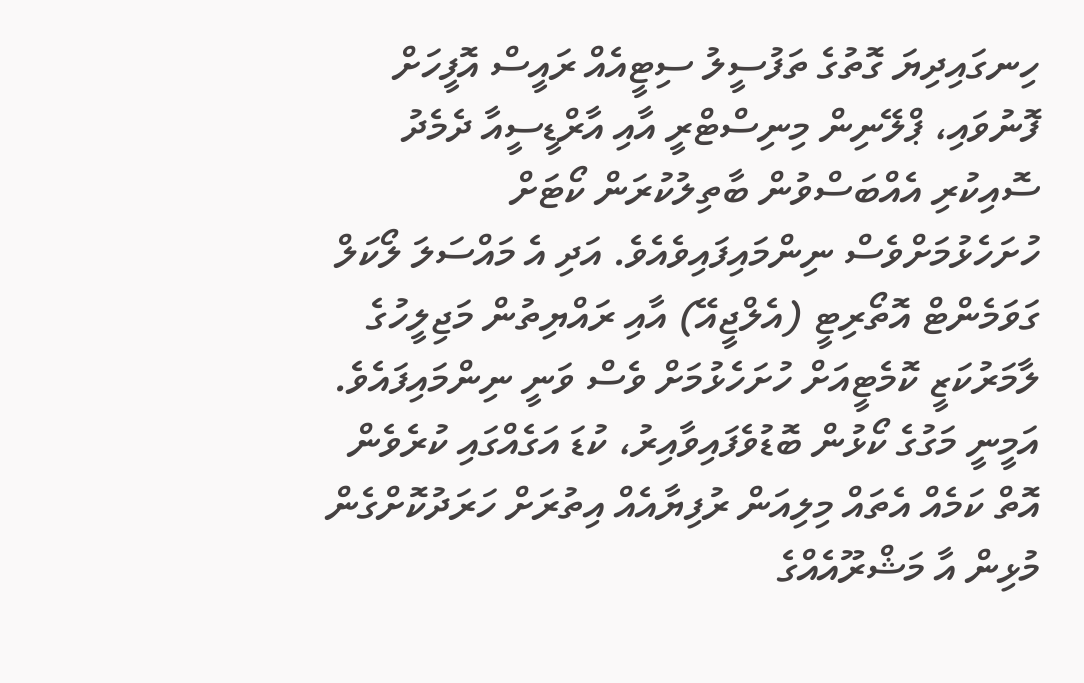ހިނގައިދިޔަ ގޮތުގެ ތަފުސީލު ސިޓީއެއް ރައީސް އޮފީހަށް ފޮނުވައި، ޕްލޭނިން މިނިސްޓްރީ އާއި އާރްޑީސީއާ ދެމެދު ސޮއިކުރި އެއްބަސްވުން ބާތިލުކުރަން ކޯޓަށް ހުށަހެޅުމަށްވެސް ނިންމައިފައިވެއެވެ. އަދި އެ މައްސަލަ ލޯކަލް ގަވަމެންޓް އޮތޯރިޓީ (އެލްޖީއޭ) އާއި ރައްޔިތުން މަޖިލީހުގެ ލާމަރުކަޒީ ކޮމެޓީއަށް ހުށަހެޅުމަށް ވެސް ވަނީ ނިންމައިފައެވެ.
އަމީނީ މަގުގެ ކޯޅުން ބޮޑުވެފައިވާއިރު، ކުޑަ އަގެއްގައި ކުރެވެން އޮތް ކަމެއް އެތައް މިލިއަން ރުފިޔާއެއް އިތުރަށް ހަރަދުކޮށްގެން މުޅިން އާ މަޝްރޫއެއްގެ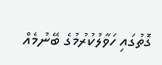ގޮތުގައި ހަވާލުކުރުމުގެ ބޭނުމެއް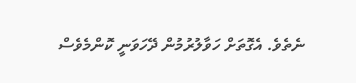ނެތެވެ. އެގޮތަށް ހަވާލުރުމުން ދޭހަވަނީ ކޮންމެވެސް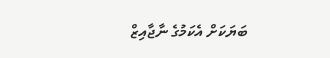ބަޔަކަށް އެކަމުގެ ނާޖާއިޒް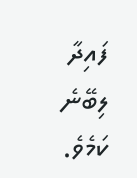ފައިދާ ލިބޭނެ ކަމެވެ.